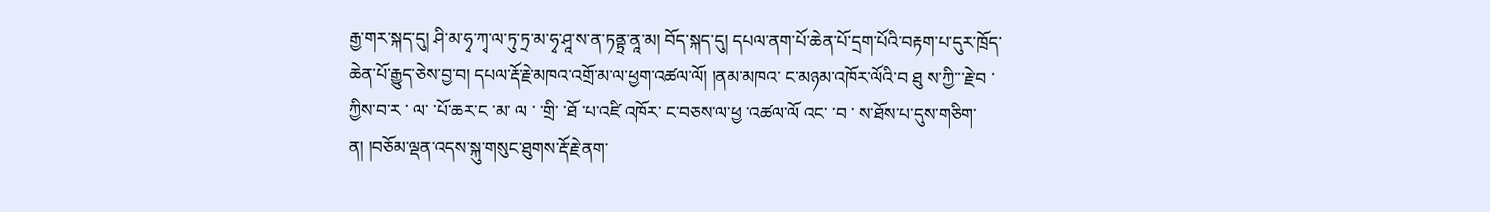རྒྱ་གར་སྐད་དུ། ཤི་མ་ཧྭ་ཀྭ་ལ་ཏུ་ཏྲ་མ་ཧྭ་ཤཱ་ས་ན་ཏནྟྲ་ནཱ་མ། བོད་སྐད་དུ། དཔལ་ནག་པོ་ཆེན་པོ་དྲག་པོའི་བརྟག་པ་དུར་ཁྲོད་ཆེན་པོ་རྒྱུད་ཅེས་བྱ་བ། དཔལ་རྡོ་རྗེ་མཁའ་འགྲོ་མ་ལ་ཕྱག་འཚལ་ལོ། །ནམ་མཁའ་ ང་མཉམ་འཁོར་ལོའི་བ ཐུ ས་ཀྱི་་་རྗེ་བ ་ཀྱིས་བ་ར ་ ལ་ ་པོ་ཆར་ང ་མ་ ལ ་ ་གྲི་ ་ཐོ ་པ་འཛི འཁོར་ ང་བཅས་ལ་ཕྱ ་འཚལ་ལོ འང་ ་བ ་ ས་ཐོས་པ་དུས་གཅིག་ན། །བཅོམ་ལྡན་འདས་སྐུ་གསུང་ཐུགས་རྡོ་རྗེ་ནག་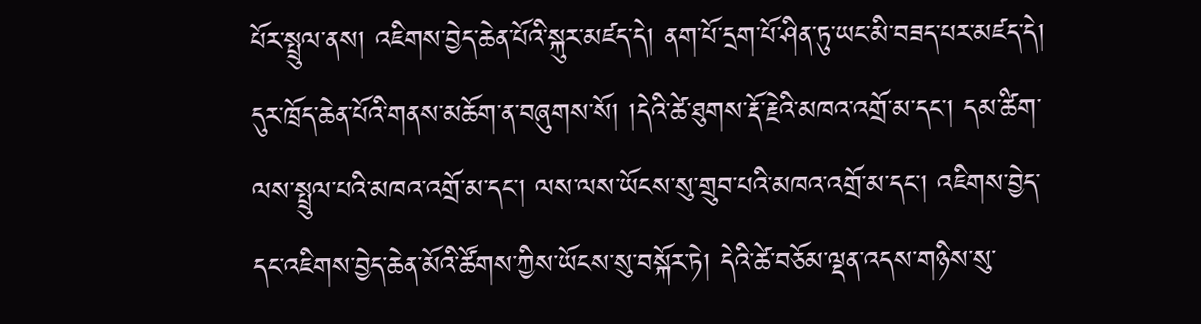པོར་སྤྲུལ་ནས། འཇིགས་བྱེད་ཆེན་པོའི་སྐུར་མཛད་དེ། ནག་པོ་དྲག་པོ་ཤིན་ཏུ་ཡང་མི་བཟད་པར་མཛད་དེ། དུར་ཁྲོད་ཆེན་པོའི་གནས་མཆོག་ན་བཞུགས་སོ། །དེའི་ཚེ་ཐུགས་རྡོ་རྗེའི་མཁའ་འགྲོ་མ་དང་། དམ་ཚིག་ལས་སྤྲུལ་པའི་མཁའ་འགྲོ་མ་དང་། ལས་ལས་ཡོངས་སུ་གྲུབ་པའི་མཁའ་འགྲོ་མ་དང་། འཇིགས་བྱེད་དང་འཇིགས་བྱེད་ཆེན་མོའི་ཚོགས་ཀྱིས་ཡོངས་སུ་བསྐོར་ཏེ། དེའི་ཚེ་བཅོམ་ལྡན་འདས་གཉིས་སུ་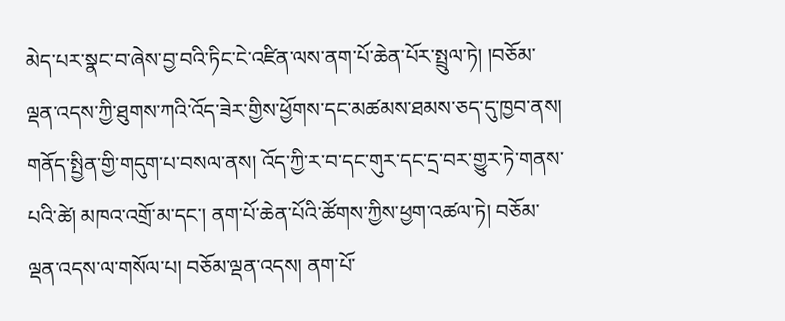མེད་པར་སྣང་བ་ཞེས་བྱ་བའི་ཏིང་ངེ་འཛིན་ལས་ནག་པོ་ཆེན་པོར་སྤྲུལ་ཏེ། །བཅོམ་ལྡན་འདས་ཀྱི་ཐུགས་ཀའི་འོད་ཟེར་གྱིས་ཕྱོགས་དང་མཚམས་ཐམས་ཅད་དུ་ཁྱབ་ནས། གནོད་སྤྱིན་གྱི་གདུག་པ་བསལ་ནས། འོད་ཀྱི་ར་བ་དང་གུར་དང་དྲ་བར་གྱུར་ཏེ་གནས་པའི་ཚེ། མཁའ་འགྲོ་མ་དང་། ནག་པོ་ཆེན་པོའི་ཚོགས་ཀྱིས་ཕྱག་འཚལ་ཏེ། བཅོམ་ལྡན་འདས་ལ་གསོལ་པ། བཅོམ་ལྡན་འདས། ནག་པོ་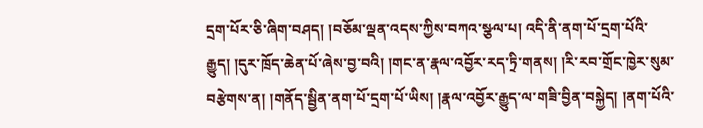དྲག་པོར་ཅི་ཞིག་བཤད། །བཅོམ་ལྡན་འདས་ཀྱིས་བཀའ་སྩལ་པ། འདི་ནི་ནག་པོ་དྲག་པོའི་རྒྱུད། །དུར་ཁྲོད་ཆེན་པོ་ཞེས་བྱ་བའི། །གང་ན་རྣལ་འབྱོར་རད་ཏྲི་གནས། །རི་རབ་གྲོང་ཁྱེར་སུམ་བརྩེགས་ན། །གནོད་སྦྱིན་ནག་པོ་དྲག་པོ་ཡིས། །རྣལ་འབྱོར་རྒྱུད་ལ་གཟི་བྱིན་བསྐྱེད། །ནག་པོའི་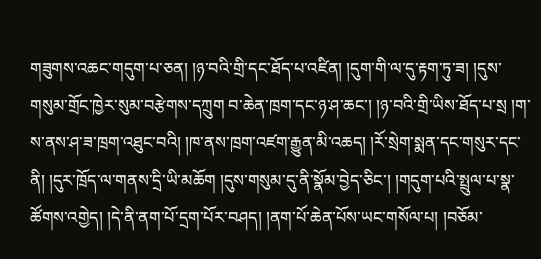གཟུགས་འཆང་གདུག་པ་ཅན། །ཉ་བའི་གྲི་དང་ཐོད་པ་འཛིན། །དུག་གི་ལ་དུ་རྟག་ཏུ་ཟ། །དུས་གསུམ་གྲོང་ཁྱེར་སུམ་བརྩེགས་དཀྲུག བ་ཆེན་ཁྲག་དང་ཉ་ཤ་ཆང་། །ཉ་བའི་གྲི་ཡིས་ཐོད་པ་སྲ །ག་ས་ནས་ཤ་ཟ་ཁྲག་འཐུང་བའི། །ཁ་ནས་ཁྲག་འཛག་རྒྱུན་མི་འཆད། །རོ་སྲེག་སྨན་དང་གསུར་དང་ནི། །དུར་ཁྲོད་ལ་གནས་དྲི་ཡི་མཆོག །དུས་གསུམ་དུ་ནི་སྣོམ་བྱེད་ཅིང་། །གདུག་པའི་སྤྲུལ་པ་སྣ་ཚོགས་འགྱེད། །དེ་ནི་ནག་པོ་དྲག་པོར་བཤད། །ནག་པོ་ཆེན་པོས་ཡང་གསོལ་པ། །བཅོམ་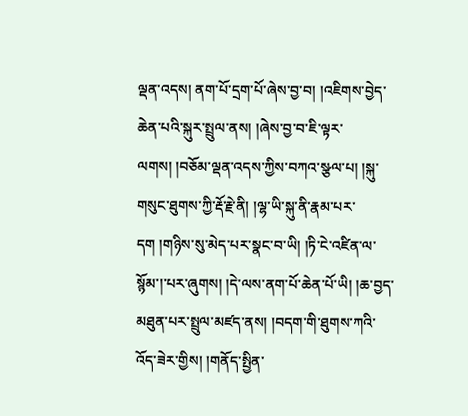ལྡན་འདས། ནག་པོ་དྲག་པོ་ཞེས་བྱ་བ། །འཇིགས་བྱེད་ཆེན་པའི་སྐུར་སྤྲུལ་ནས། །ཞེས་བྱ་བ་ཇི་ལྟར་ལགས། །བཅོམ་ལྡན་འདས་ཀྱིས་བཀའ་སྩལ་པ། །སྐུ་གསུང་ཐུགས་ཀྱི་རྡོ་རྗེ་ནི། །ལྷ་ཡི་སྐུ་ནི་རྣམ་པར་དག །གཉིས་སུ་མེད་པར་སྣང་བ་ཡི། །ཏི་ངེ་འཛིན་ལ་སྙོམ་།་པར་ཞུགས། །དེ་ལས་ནག་པོ་ཆེན་པོ་ཡི། །ཆ་བྱད་མཐུན་པར་སྤྲུལ་མཛད་ནས། །བདག་གི་ཐུགས་ཀའི་འོད་ཟེར་གྱིས། །གནོད་སྤྱིན་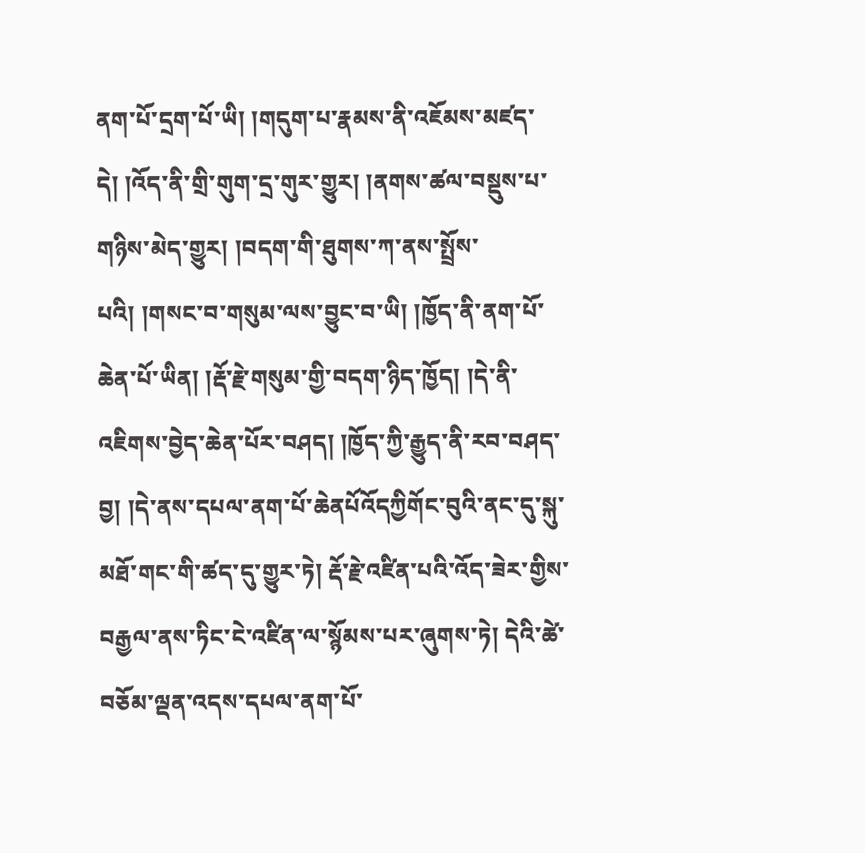ནག་པོ་དྲག་པོ་ཡི། །གདུག་པ་རྣམས་ནི་འཇོམས་མཛད་དེ། །འོད་ནི་གྲི་གུག་དྲ་གུར་གྱུར། །ནགས་ཚལ་བསྡུས་པ་གཉིས་མེད་གྱུར། །བདག་གི་ཐུགས་ཀ་ནས་སྤྲོས་པའི། །གསང་བ་གསུམ་ལས་བྱུང་བ་ཡི། །ཁྱོད་ནི་ནག་པོ་ཆེན་པོ་ཡིན། །རྡོ་རྗེ་གསུམ་གྱི་བདག་ཉིད་ཁྱོད། །དེ་ནི་འཇིགས་བྱེད་ཆེན་པོར་བཤད། །ཁྱོད་ཀྱི་རྒྱུད་ནི་རབ་བཤད་བྱ། །དེ་ནས་དཔལ་ནག་པོ་ཆེནཔོའོདཀྱིགོང་བུའི་ནང་དུ་སྐུ་མཐོ་གང་གི་ཚད་དུ་གྱུར་ཏེ། རྡོ་རྗེ་འཛིན་པའི་འོད་ཟེར་གྱིས་བརྒྱལ་ནས་ཏིང་ངེ་འཛིན་ལ་སྙོམས་པར་ཞུགས་ཏེ། དེའི་ཚེ་བཅོམ་ལྡན་འདས་དཔལ་ནག་པོ་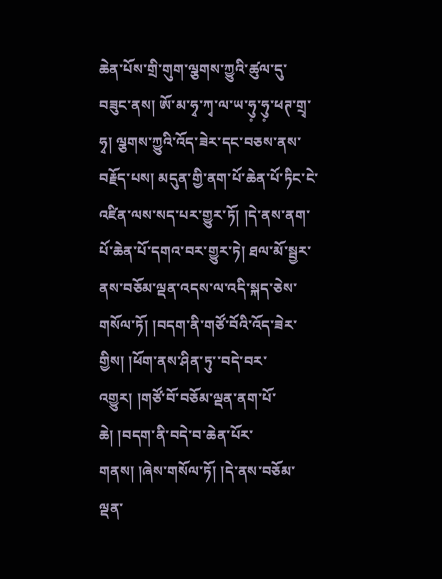ཆེན་པོས་གྲི་གུག་ལྕགས་ཀྱུའི་ཚུལ་དུ་བཟུང་ནས། ཨོ་མ་ཧྭ་ཀྭ་ལ་ཡ་ཧུ༷་ཧུ༷་ཕཊ་གྲྭ་ཧྭ། ལྕགས་ཀྱུའི་འོད་ཟེར་དང་བཅས་ནས་བརྗོད་པས། མདུན་གྱི་ནག་པོ་ཆེན་པོ་ཏིང་ངེ་འཛིན་ལས་སད་པར་གྱུར་ཏོ། །དེ་ནས་ནག་པོ་ཆེན་པོ་དགའ་བར་གྱུར་ཏེ། ཐལ་མོ་སྦྱར་ནས་བཅོམ་ལྡན་འདས་ལ་འདི་སྐད་ཅེས་གསོལ་ཏོ། །བདག་ནི་གཙོ་བོའི་འོད་ཟེར་གྱིས། །ཕོག་ནས་ཤིན་ཏུ་་བདེ་བར་འགྱུར། །གཙོ་བོ་བཅོམ་ལྡན་ནག་པོ་ཆེ། །བདག་ནི་བདེ་བ་ཆེན་པོར་གནས། །ཞེས་གསོལ་ཏོ། །དེ་ནས་བཅོམ་ལྡན་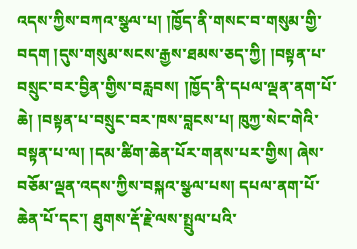འདས་ཀྱིས་བཀའ་སྩལ་པ། །ཁྱོད་ནི་གསང་བ་གསུམ་གྱི་བདག །དུས་གསུམ་སངས་རྒྱས་ཐམས་ཅད་ཀྱི། །བསྟན་པ་བསྲུང་བར་བྱིན་གྱིས་བརླབས། །ཁྱོད་ནི་དཔལ་ལྡན་ནག་པོ་ཆེ། །བསྟན་པ་བསྲུང་བར་ཁས་བླངས་པ། ཁུཀྱ་སེང་གེའི་བསྟན་པ་ལ། །དམ་ཚིག་ཆེན་པོར་གནས་པར་གྱིས། ཞེས་བཅོམ་ལྡན་འདས་ཀྱིས་བསྐའ་སྩལ་པས། དཔལ་ནག་པོ་ཆེན་པོ་དང་། ཐུགས་རྡོ་རྗེ་ལས་སྤྲུལ་པའི་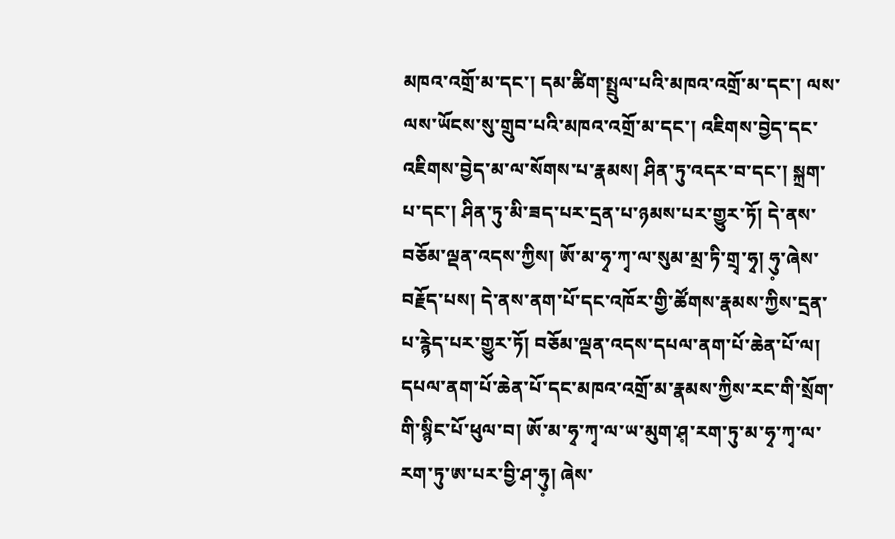མཁའ་འགྲོ་མ་དང་། དམ་ཚིག་སྤྲུལ་པའི་མཁའ་འགྲོ་མ་དང་། ལས་ལས་ཡོངས་སུ་གྲུབ་པའི་མཁའ་འགྲོ་མ་དང་། འཇིགས་བྱེད་དང་འཇིགས་བྱེད་མ་ལ་སོགས་པ་རྣམས། ཤིན་ཏུ་འདར་བ་དང་། སྐྲག་པ་དང་། ཤིན་ཏུ་མི་ཟད་པར་དྲན་པ་ཉམས་པར་གྱུར་ཏོ། དེ་ནས་བཅོམ་ལྡན་འདས་ཀྱིས། ཨོ་མ་ཧྭ་ཀྭ་ལ་སུམ་མྲ་ཏི་གྲྭ་ཧྭ། ཧུ༷་ཞེས་བརྗོད་པས། དེ་ནས་ནག་པོ་དང་འཁོར་གྱི་ཚོགས་རྣམས་ཀྱིས་དྲན་པ་རྙེད་པར་གྱུར་ཏོ། བཅོམ་ལྡན་འདས་དཔལ་ནག་པོ་ཆེན་པོ་ལ། དཔལ་ནག་པོ་ཆེན་པོ་དང་མཁའ་འགྲོ་མ་རྣམས་ཀྱིས་རང་གི་སྲོག་གི་སྙིང་པོ་ཕུལ་བ། ཨོ་མ་ཧྭ་ཀྭ་ལ་ཡ་མུག་ཤ༷་རག་ཏུ་མ་ཧྭ་ཀྭ་ལ་རག་ཏུ་ཨ་པར་བྱི་ཤ་ཧུ༷། ཞེས་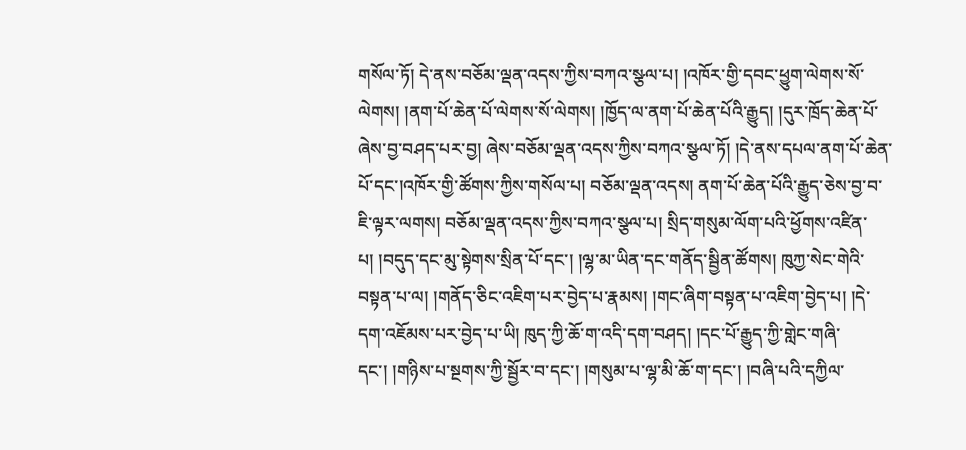གསོལ་ཏོ། དེ་ནས་བཅོམ་ལྡན་འདས་ཀྱིས་བཀའ་སྩལ་པ། །འཁོར་གྱི་དབང་ཕྱུག་ལེགས་སོ་ལེགས། །ནག་པོ་ཆེན་པོ་ལེགས་སོ་ལེགས། །ཁྱོད་ལ་ནག་པོ་ཆེན་པོའི་རྒྱུད། །དུར་ཁྲོད་ཆེན་པོ་ཞེས་བྱ་བཤད་པར་བྱ། ཞེས་བཅོམ་ལྡན་འདས་ཀྱིས་བཀའ་སྩལ་ཏོ། །དེ་ནས་དཔལ་ནག་པོ་ཆེན་པོ་དང་།འཁོར་གྱི་ཚོགས་ཀྱིས་གསོལ་པ། བཅོམ་ལྡན་འདས། ནག་པོ་ཆེན་པོའི་རྒྱུད་ཅེས་བྱ་བ་ཇི་ལྟར་ལགས། བཅོམ་ལྡན་འདས་ཀྱིས་བཀའ་སྩལ་པ། སྲིད་གསུམ་ལོག་པའི་ཕྱོགས་འཛིན་པ། །བདུད་དང་མུ་སྟེགས་སྲིན་པོ་དང་། །ལྷ་མ་ཡིན་དང་གནོད་སྦྱིན་ཚོགས། ཁུཀྱ་སེང་གེའི་བསྟན་པ་ལ། །གནོད་ཅིང་འཇིག་པར་བྱེད་པ་རྣམས། །གང་ཞིག་བསྟན་པ་འཇིག་བྱེད་པ། །དེ་དག་འཇོམས་པར་བྱེད་པ་ཡི། ཁུད་ཀྱི་ཆོ་ག་འདི་དག་བཤད། །དང་པོ་རྒྱུད་ཀྱི་གླེང་གཞི་དང་། །གཉིས་པ་སྔགས་ཀྱི་སྦྱོར་བ་དང་། །གསུམ་པ་ལྷ་མི་ཆོ་ག་དང་། །བཞི་པའི་དཀྱིལ་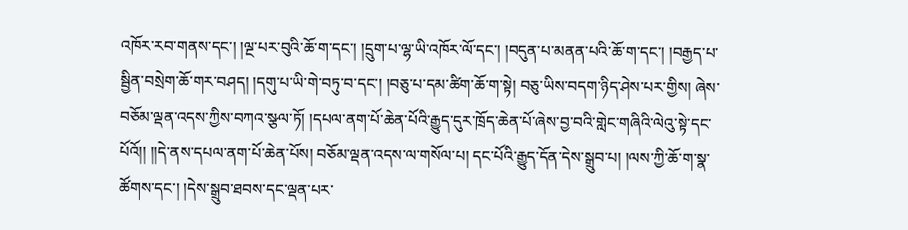འཁོར་རབ་གནས་དང་། །ལྔ་པར་བུའི་ཆོ་ག་དང་། །དྲུག་པ་ལྷ་ཡི་འཁོར་ལོ་དང་། །བདུན་པ་མནན་པའི་ཆོ་ག་དང་། །བརྒྱད་པ་སྦྱིན་བསྲེག་ཆོ་གར་བཤད། །དགུ་པ་ཡི་གེ་བཏུ་བ་དང་། །བཅུ་པ་དམ་ཚིག་ཆོ་ག་སྟེ། བཅུ་ཡིས་བདག་ཉིད་ཤེས་པར་གྱིས། ཞེས་བཅོམ་ལྡན་འདས་ཀྱིས་བཀའ་སྩལ་ཏོ། །དཔལ་ནག་པོ་ཆེན་པོའི་རྒྱུད་དུར་ཁྲོད་ཆེན་པོ་ཞེས་བྱ་བའི་གླེང་གཞིའི་ལེའུ་སྟེ་དང་པོའོ།། །།དེ་ནས་དཔལ་ནག་པོ་ཆེན་པོས། བཅོམ་ལྡན་འདས་ལ་གསོལ་པ། དང་པོའི་རྒྱུད་དོན་དེས་སྒྲུབ་པ། །ལས་ཀྱི་ཆོ་ག་སྣ་ཚོགས་དང་། །དེས་སྒྲུབ་ཐབས་དང་ལྡན་པར་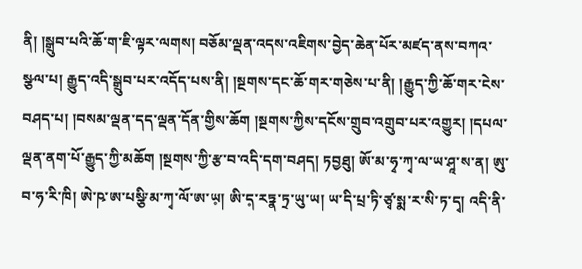ནི། །སྒྲུབ་པའི་ཆོ་ག་ཇི་ལྟར་ལགས། བཅོམ་ལྡན་འདས་འཇིགས་བྱེད་ཆེན་པོར་མཛད་ནས་བཀའ་སྩལ་པ། རྒྱུད་འདི་སྒྲུབ་པར་འདོད་པས་ནི། །སྔགས་དང་ཆོ་གར་གཅེས་པ་ནི། །རྒྱུད་ཀྱི་ཆོ་གར་ངེས་བཤད་པ། །བསམ་ལྡན་དད་ལྡན་དོན་གྱིས་ཆོག །སྔགས་ཀྱིས་དངོས་གྲུབ་འགྲུབ་པར་འགྱུར། །དཔལ་ལྡན་ནག་པོ་རྒྱུད་ཀྱི་མཆོག །སྔགས་ཀྱི་རྩ་བ་འདི་དག་བཤད། ཏབྱཐུ། ཨོ་མ་ཧྭ་ཀྭ་ལ་ཡ་ཤཱ་ས་ན། ཨུ་བ་ཧ་རི་ཁི། ཨེ་ཥ་ཨ་པསྩི་མ་ཀྭ་ལོ་ཨ་ཡ༷། ཨི་ད༷་རཏྣ་ཏྲ་ཡུ་ཡ། ཡ་དི་པྲ་ཏི་ཙྭ་སྨ་ར་སི་ཏ་དྭ། འདི་ནི་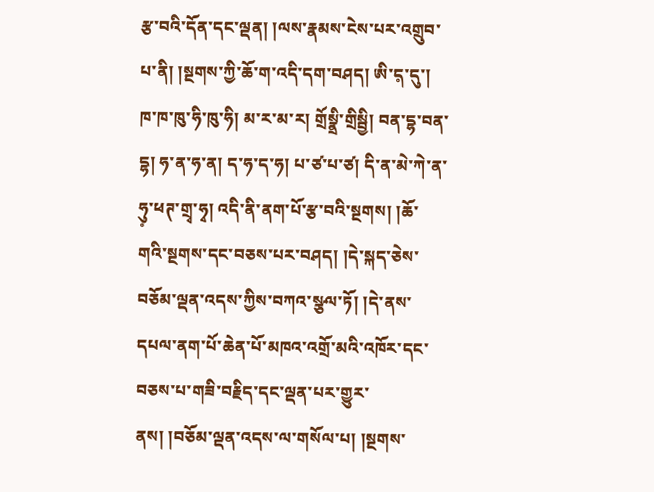རྩ་བའི་དོན་དང་ལྡན། །ལས་རྣམས་ངེས་པར་འགྲུབ་པ་ནི། །སྔགས་ཀྱི་ཆོ་ག་འདི་དག་བཤད། ཨི་ད༷་དུ་། ཁ་ཁ་ཁུ་ཧི་ཁུ་ཧི། མ་ར་མ་ར། གྲོསྣྲི་གྲིསྦྱི། བན་དྷ་བན་དྷ། ཧ་ན་ཧ་ན། ད་ཧ་ད་ཧ། པ་ཙ་པ་ཙ། དི་ན་མེ་ཀེ་ན་ཧུ༷་ཕཊ་གྲྭ་ཧྭ། འདི་ནི་ནག་པོ་རྩ་བའི་སྔགས། །ཆོ་གའི་སྔགས་དང་བཅས་པར་བཤད། །དེ་སྐད་ཅེས་བཅོམ་ལྡན་འདས་ཀྱིས་བཀའ་སྩལ་ཏོ། །དེ་ནས་དཔལ་ནག་པོ་ཆེན་པོ་མཁའ་འགྲོ་མའི་འཁོར་དང་བཅས་པ་གཟི་བརྗིད་དང་ལྡན་པར་གྱུར་ནས། །བཅོམ་ལྡན་འདས་ལ་གསོལ་པ། །སྔགས་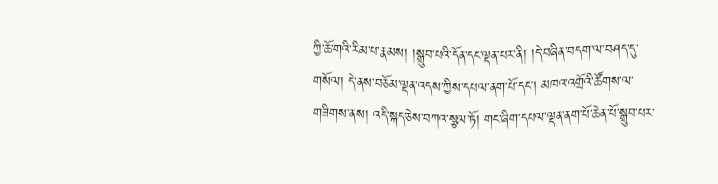ཀྱི་ཆོ་གའི་རིམ་པ་རྣམས། །སྒྲུབ་པའི་དོན་དང་ལྡན་པར་ནི། །དེ་བཞིན་བདག་ལ་བཤད་དུ་གསོལ། དེ་ནས་བཅོམ་ལྡན་འདས་ཀྱིས་དཔལ་ནག་པོ་དང། མཁའ་འགྲོའི་ཚོགས་ལ་གཟིགས་ནས། འདི་སྐད་ཅེས་བཀའ་སྩལ་ཏོ། གང་ཞིག་དཔལ་ལྡན་ནག་པོ་ཆེན་པོ་སྒྲུབ་པར་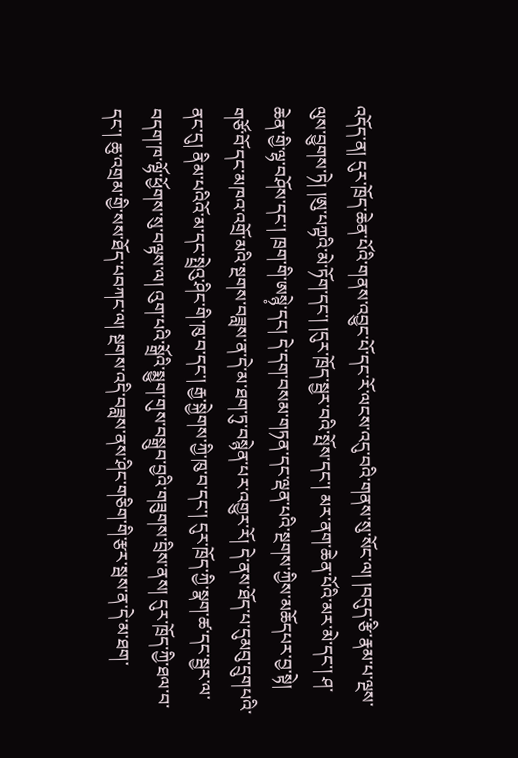འདོད་ན། དུར་ཁྲོད་ཆེན་པོའི་གནས་འབྱུང་པོ་དང་རོ་ལངས་འདུ་བའི་གནས་སུ་སོང་ལ། །བདུད་རྩི་རྣམ་པ་ལྔས་ལུས་བྱུགས་ཏེ། །ཨུ་པཀྟའི་མེ་ཏོག་དང་། །དུར་ཁྲོད་སྦྱར་བའི་སྤོས་དང་། མར་ནག་ཆེན་པོའི་མར་མེ་དང་། ཤ་ཆེན་གྱི་ལྷ་བཤོས་དང་། ཁྲག་གི་ཨསྙེ༷་དང། དེ་དག་བསམ་གཏན་དང་ལྡན་པའི་སྔགས་ཀྱིས་མཆོདཔར་བྱ་སྟེ། གཙོ་བོ་དང་མཁའ་འགྲོ་མའི་སྔགས་བཟླས་ན་དེ་མ་ཐག་ཏུ་བསྙེན་པར་འགྱུར་རོ། དེ་ནས་ཐོད་པ་དུམབུ་དྲུགཔའི་ནང་དུ། ནིམ་པའིའོ་མ་དང་སྤྲེའུ་ཤིང་གི་ཁུ་བ་དང་། རྒྱ་སྐྱེགས་ཀྱི་ཁུ་བ་དང་། དུར་ཁྲོད་ཀྱི་སྣག་ཚ་དང་སྦྱར་ལ་བདག་ཁ་ལྷོ་ཕྱོགས་སུ་བལྟས་ལ། འུག་པའི་སྒྲོའི་སྨྱུག་གུས་བསྒྲུབ་བྱའི་གཟུགས་བྲིས་ནས། དུར་ཁྲོད་ཀྱི་ཐལ་བ་དང་། ཆུ་འགྲམ་གྱི་སས་ཐོད་པབཀང་ལ། སྔགས་འདི་བཟླས་ནས་ཤིང་གཅིག་གི་རྩར་སྦས་ན་དེ་མ་ཐག་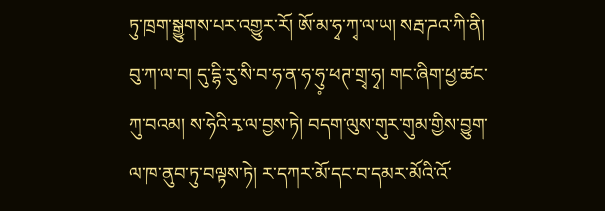ཏུ་ཁྲག་སྒྱུགས་པར་འགྱུར་རོ། ཨོ་མ་ཧྭ་ཀྭ་ལ་ཡ། སརྦ་ཌའ་ཀི་ནི། བུ་ཀ་ལ་བ། དུ་དྷི་རུ་སི་བ་ཧ་ན་ཧ་ཧུ༷་ཕཊ་གྲྭ་ཧྭ། གང་ཞིག་ཕྱ་ཚང་ཀུ་བའམ། ས་ཧེའི་རྭ་ལ་བྱས་ཏེ། བདག་ལུས་གུར་གུམ་གྱིས་བྱུག་ལ་ཁ་ནུབ་ཏུ་བལྟས་ཏེ། ར་དཀར་མོ་དང་བ་དམར་མོའི་འོ་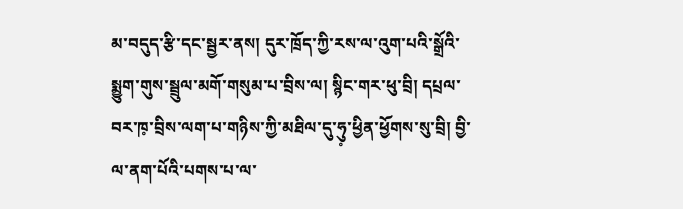མ་བདུད་རྩི་དང་སྦྱར་ནས། དུར་ཁྲོད་ཀྱི་རས་ལ་འུག་པའི་སྒྲོའི་སྨྱུག་གུས་སྦྲུལ་མགོ་གསུམ་པ་བྲིས་ལ། སྙིང་གར་ཕུ་བྲི། དཔྲལ་བར་ཁ༷་བྲིས་ལག་པ་གཉིས་ཀྱི་མཐིལ་དུ་ཧུ༷་ཕྱིན་ཕྱོགས་སུ་བྲི། བྱི་ལ་ནག་པོའི་པགས་པ་ལ་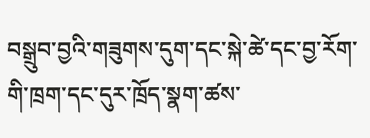བསྒྲུབ་བྱའི་གཟུགས་དུག་དང་སྐེ་ཚེ་དང་བྱ་རོག་གི་ཁྲག་དང་དུར་ཁྲོད་སྣག་ཚས་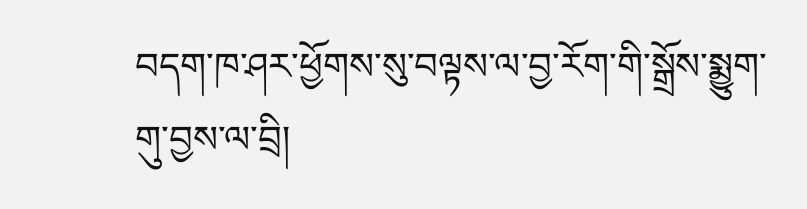བདག་ཁ་ཤར་ཕྱོགས་སུ་བལྟས་ལ་བྱ་རོག་གི་སྒྲོས་སྨྱུག་གུ་བྱས་ལ་བྲི།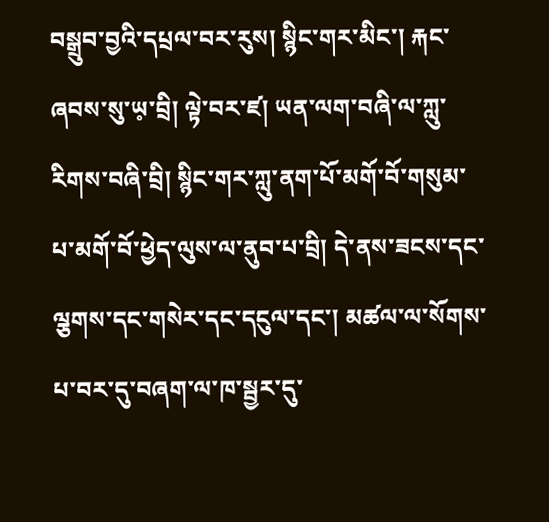བསྒྲུབ་བྱའི་དཔྲལ་བར་རུས། སྙིང་གར་མིང་། རྐང་ཞབས་སུ་ཡ༷་བྲི། ལྟེ་བར་ཛ། ཡན་ལག་བཞི་ལ་ཀླུ་རིགས་བཞི་བྲི། སྙིང་གར་ཀླུ་ནག་པོ་མགོ་བོ་གསུམ་པ་མགོ་བོ་ཕྱེད་ལུས་ལ་ནུབ་པ་བྲི། དེ་ནས་ཟངས་དང་ལྕགས་དང་གསེར་དང་དངུལ་དང་། མཚལ་ལ་སོགས་པ་བར་དུ་བཞག་ལ་ཁ་སྦྱར་དུ་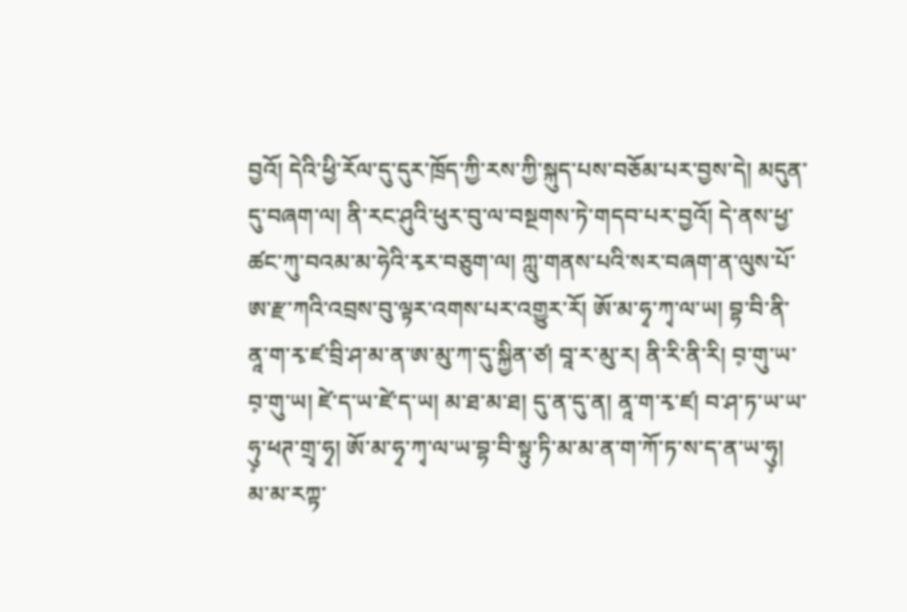བྱའོ། དེའི་ཕྱི་རོལ་དུ་དུར་ཁྲོད་ཀྱི་རས་ཀྱི་སྐུད་པས་བཅོམ་པར་བྱས་དེ། མདུན་དུ་བཞག་ལ། ནི་རང་ཤུའི་ཕུར་བུ་ལ་བསྔགས་ཏེ་གདབ་པར་བྱའོ། དེ་ནས་ཕྱ་ཚང་ཀུ་བའམ་མ་ཧེའི་རྭར་བཅུག་ལ། ཀླུ་གནས་པའི་སར་བཞག་ན་ལུས་པོ་ཨ་རྫ་ཀའི་འབྲས་བུ་ལྟར་འགས་པར་འགྱུར་རོ། ཨོ་མ་ཧྭ་ཀྭ་ལ་ཡ། བྷ་བི་ནི་ནཱ་ག་རྭ་ཛ་བྲི་ཤ་མ་ན་ཨ་མུ་ཀ་དུ་སྐྱིན་ཙ། བཱ་ར་མུ་ར། ནི་རི་ནི་རི། བ༷་གུ་ཡ་བ༷་གུ་ཡ། ཛེ་ད་ཡ་ཛེ་ད་ཡ། མ་ཐ་མ་ཐ། དུ་ན་དུ་ན། ནཱ་ག་རྭ་ཛ། བ་ཤ་ཏ་ཡ་ཡ་ཧུ༷་ཕཊ་གྲྭ་ཧྭ། ཨོ་མ་ཧྭ་ཀྭ་ལ་ཡ་བྷ་བི་སྟུ་ཏི་མ་མ་ན་ག་ཀོ་ཏ་ས་ད་ན་ཡ་ཧུ༷། མ་མ་རཀྟ་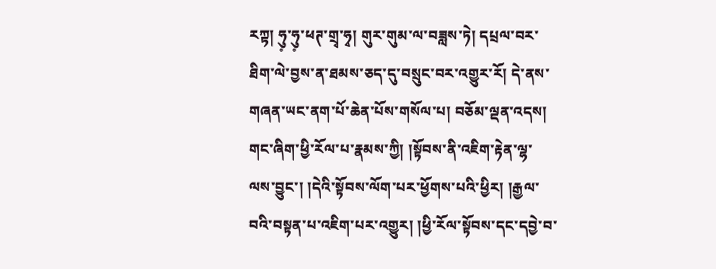རཀྟ། ཧུ༷་ཧུ༷་ཕཊ་གྲྭ་ཧྭ། གུར་གུམ་ལ་བཟླས་ཏེ། དཔྲལ་བར་ཐིག་ལེ་བྱས་ན་ཐམས་ཅད་དུ་བསྲུང་བར་འགྱུར་རོ། དེ་ནས་གཞན་ཡང་ནག་པོ་ཆེན་པོས་གསོལ་པ། བཅོམ་ལྡན་འདས། གང་ཞིག་ཕྱི་རོལ་པ་རྣམས་ཀྱི། །སྟོབས་ནི་འཇིག་རྟེན་ལྷ་ལས་བྱུང་། །དེའི་སྟོབས་ལོག་པར་ཕྱོགས་པའི་ཕྱིར། །རྒྱལ་བའི་བསྟན་པ་འཇིག་པར་འགྱུར། །ཕྱི་རོལ་སྟོབས་དང་དབྱེ་བ་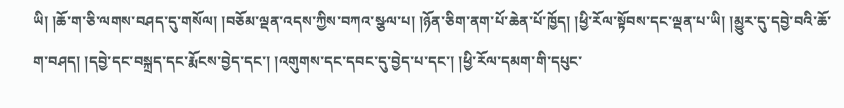ཡི། །ཆོ་ག་ཅི་ལགས་བཤད་དུ་གསོལ། །བཅོམ་ལྡན་འདས་ཀྱིས་བཀའ་སྩལ་པ། །ཉོན་ཅིག་ནག་པོ་ཆེན་པོ་ཁྱོད། །ཕྱི་རོལ་སྟོབས་དང་ལྡན་པ་ཡི། །མྱུར་དུ་དབྱེ་བའི་ཆོ་ག་བཤད། །དབྱེ་དང་བསྐྲད་དང་རྨོངས་བྱེད་དང་། །འགུགས་དང་དབང་དུ་བྱེད་པ་དང་། །ཕྱི་རོལ་དམག་གི་དཔུང་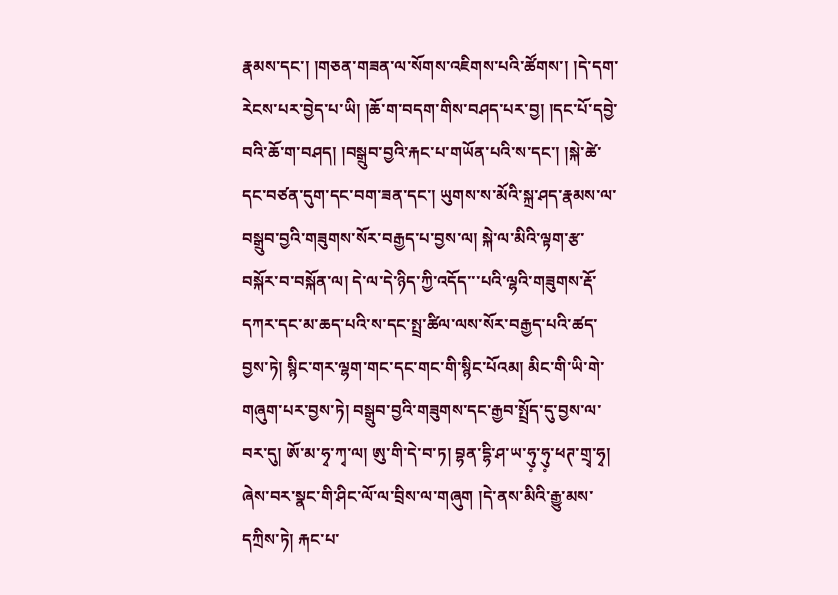རྣམས་དང་། །གཅན་གཟན་ལ་སོགས་འཇིགས་པའི་ཚོགས་། །དེ་དག་རེངས་པར་བྱེད་པ་ཡི། །ཆོ་ག་བདག་གིས་བཤད་པར་བྱ། །དང་པོ་དབྱེ་བའི་ཆོ་ག་བཤད། །བསྒྲུབ་བྱའི་རྐང་པ་གཡོན་པའི་ས་དང་། །སྐེ་ཚེ་དང་བཙན་དུག་དང་བག་ཟན་དང་། ཡུགས་ས་མོའི་སྐྲ་ཤད་རྣམས་ལ་བསྒྲུབ་བྱའི་གཟུགས་སོར་བརྒྱད་པ་བྱས་ལ། སྐེ་ལ་མིའི་ལྟག་རྩ་བསྐོར་བ་བསྐོན་ལ། དེ་ལ་དེ་ཉིད་ཀྱི་འདོད་་་པའི་ལྷའི་གཟུགས་རྡོ་དཀར་དང་མ་ཆད་པའི་ས་དང་སྤྲ་ཚིལ་ལས་སོར་བརྒྱད་པའི་ཚད་བྱས་ཏེ། སྙིང་གར་ལྷག་གང་དང་གང་གི་སྙིང་པོའམ། མིང་གི་ཡི་གེ་གཞུག་པར་བྱས་ཏེ། བསྒྲུབ་བྱའི་གཟུགས་དང་རྒྱབ་སྤྲོད་དུ་བྱས་ལ་བར་དུ། ཨོ་མ་ཧྭ་ཀྭ་ལ། ཨུ་གི་དེ་བ་ཏ། བྷན་དྷི་ཤ་ཡ་ཧུ༷་ཧུ༷་ཕཊ་གྲྭ་ཧྭ། ཞེས་བར་སྣང་གི་ཤིང་ལོ་ལ་བྲིས་ལ་གཞུག །དེ་ནས་མིའི་རྒྱུ་མས་དཀྲིས་ཏེ། རྐང་པ་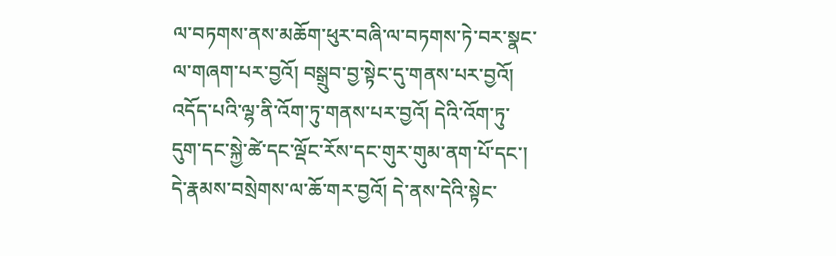ལ་བཏགས་ནས་མཆོག་ཕུར་བཞི་ལ་བཏགས་ཏེ་བར་སྣང་ལ་གཞག་པར་བྱའོ། བསྒྲུབ་བྱ་སྟེང་དུ་གནས་པར་བྱའོ། འདོད་པའི་ལྷ་ནི་འོག་ཏུ་གནས་པར་བྱའོ། དེའི་འོག་ཏུ་དུག་དང་སྐྱེ་ཚེ་དང་ལྡོང་རོས་དང་གུར་གུམ་ནག་པོ་དང་། དེ་རྣམས་བསྲེགས་ལ་ཆོ་གར་བྱའོ། དེ་ནས་དེའི་སྟེང་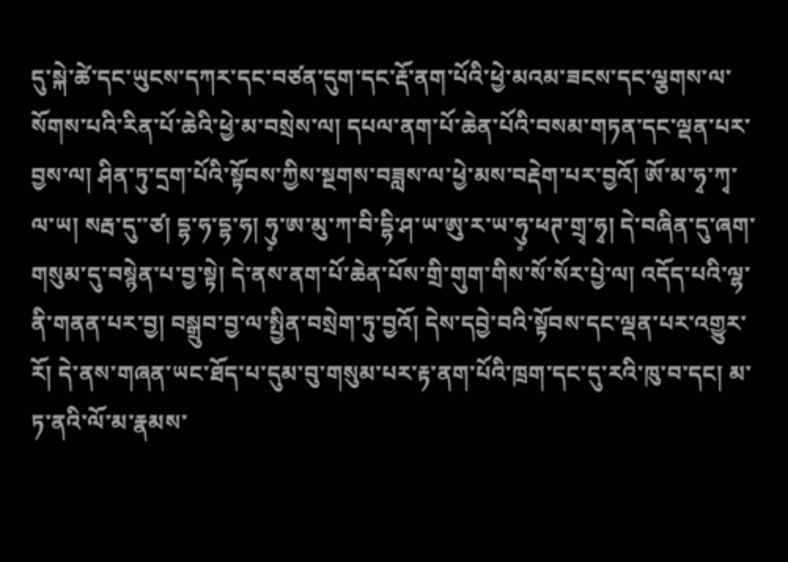དུ་སྐེ་ཚེ་དང་ཡུངས་དཀར་དང་བཙན་དུག་དང་རྡོ་ནག་པོའི་ཕྱེ་མའམ་ཟངས་དང་ལྕགས་ལ་སོགས་པའི་རིན་པོ་ཆེའི་ཕྱེ་མ་བསྲེས་ལ། དཔལ་ནག་པོ་ཆེན་པོའི་བསམ་གཏན་དང་ལྡན་པར་བྱས་ལ། ཤིན་ཏུ་དྲག་པོའི་སྟོབས་ཀྱིས་སྔགས་བཟླས་ལ་ཕྱེ་མས་བརྡེག་པར་བྱའོ། ཨོ་མ་ཧྭ་ཀྭ་ལ་ཡ། སརྦ་དུ་་ཙ། དྷ་ཧ་དྷ་ཧ། ཧུ༷་ཨ་མུ་ཀ་བི་དྷི་ཤ་ཡ་ཨུ་ར་ཡ་ཧུ༷་ཕཊ་གྲྭ་ཧྭ། དེ་བཞིན་དུ་ཞག་གསུམ་དུ་བསྙེན་པ་བྱ་སྟེ། དེ་ནས་ནག་པོ་ཆེན་པོས་གྲི་གུག་གིས་སོ་སོར་པྱེ་ལ། འདོད་པའི་ལྷ་ནི་གནན་པར་བྱ། བསྒྲུབ་བྱ་ལ་སྤྱིན་བསྲེག་ཏུ་བྱའོ། དེས་དབྱེ་བའི་སྟོབས་དང་ལྡན་པར་འགྱུར་རོ། དེ་ནས་གཞན་ཡང་ཐོད་པ་དུམ་བུ་གསུམ་པར་རྟ་ནག་པོའི་ཁྲག་དང་དུ་རའི་ཁུ་བ་དང། མ་ཏ་ནའི་ལོ་མ་རྣམས་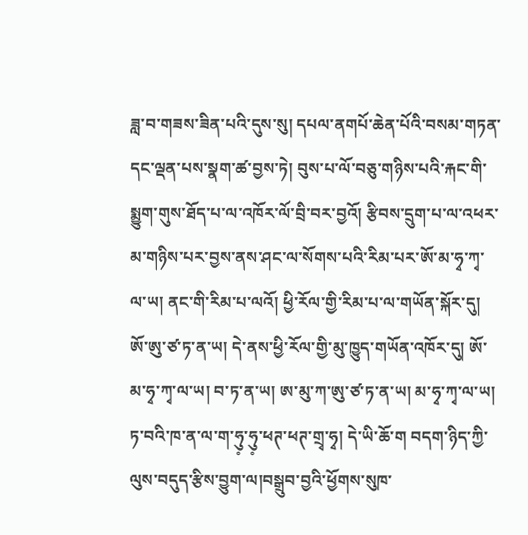ཟླ་བ་གཟས་ཟིན་པའི་དུས་སུ། དཔལ་ནགཔོ་ཆེན་པོའི་བསམ་གཏན་དང་ལྡན་པས་སྣག་ཚ་བྱས་ཏེ། བུས་པ་ལོ་བཅུ་གཉིས་པའི་རྐང་གི་སྨྱུག་གུས་ཐོད་པ་ལ་འཁོར་ལོ་བྲི་བར་བྱའོ། རྩིབས་དྲུག་པ་ལ་འཕར་མ་གཉིས་པར་བྱས་ནས་ཤང་ལ་སོགས་པའི་རིམ་པར་ཨོ་མ་ཧྭ་ཀྭ་ལ་ཡ། ནང་གི་རིམ་པ་ལའོ། ཕྱི་རོལ་གྱི་རིམ་པ་ལ་གཡོན་སྐོར་དུ། ཨོ་ཨུ་ཙ་ཏ་ན་ཡ། དེ་ནས་ཕྱི་རོལ་གྱི་མུ་ཁྱུད་གཡོན་འཁོར་དུ། ཨོ་མ་ཧྭ་ཀྭ་ལ་ཡ། བ་ཏ་ན་ཡ། ཨ་མུ་ཀ་ཨུ་ཙ་ཏ་ན་ཡ། མ་ཧྭ་ཀྭ་ལ་ཡ། ཏ་བའི་ཁ་ན་ལ་ག་ཧུ༷་ཧུ༷་ཕཊ་ཕཊ་གྲྭ་ཧྭ། དེ་ཡི་ཆོ་ག བདག་ཉིད་ཀྱི་ལུས་བདུད་རྩིས་བྱུག་ལ།བསྒྲུབ་བྱའི་ཕྱོགས་སུཁ་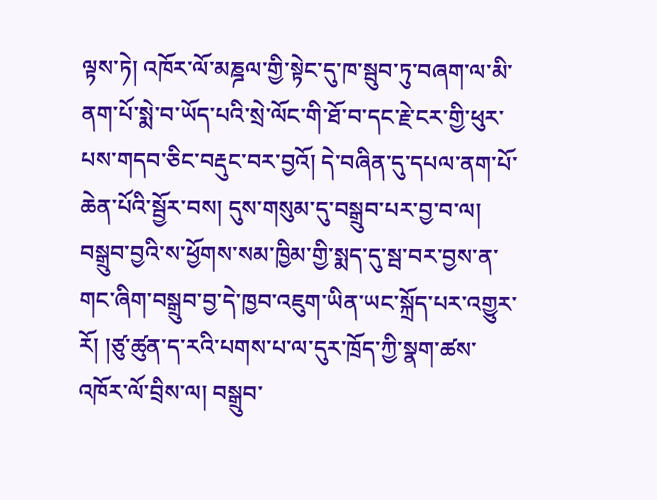ལྟས་ཏེ། འཁོར་ལོ་མཎྜལ་གྱི་སྟེང་དུ་ཁ་སྦུབ་ཏུ་བཞག་ལ་མི་ནག་པོ་སྨེ་བ་ཡོད་པའི་སྲེ་ལོང་གི་ཐོ་བ་དང་རྗེ་ངར་གྱི་ཕུར་པས་གདབ་ཅིང་བརྡུང་བར་བྱའོ། དེ་བཞིན་དུ་དཔལ་ནག་པོ་ཆེན་པོའི་སྦྱོར་བས། དུས་གསུམ་དུ་བསྒྲུབ་པར་བྱ་བ་ལ། བསྒྲུབ་བྱའི་ས་ཕྱོགས་སམ་ཁྱིམ་གྱི་སྨད་དུ་སྦ་བར་བྱས་ན་གང་ཞིག་བསྒྲུབ་བྱ་དེ་ཁྱབ་འཇུག་ཡིན་ཡང་སྐྲོད་པར་འགྱུར་རོ། །ཙུ་ཚུན་ད་རའི་པགས་པ་ལ་དུར་ཁྲོད་ཀྱི་སྣག་ཚས་འཁོར་ལོ་བྲིས་ལ། བསྒྲུབ་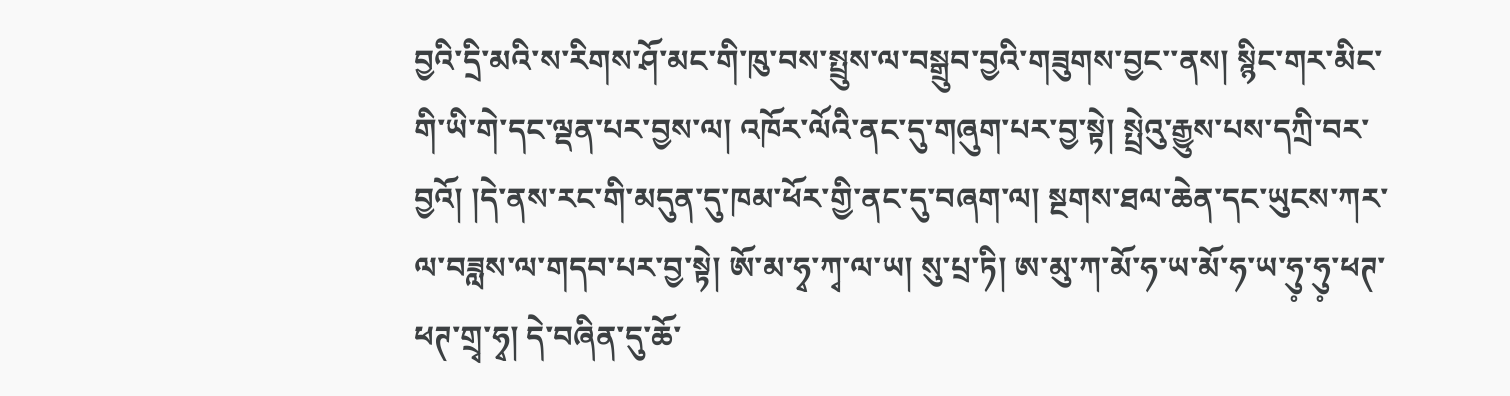བྱའི་དྲི་མའི་ས་རིགས་ཤོ་མང་གི་ཁུ་བས་སྤྲུས་ལ་བསྒྲུབ་བྱའི་གཟུགས་བྱང་་ནས། སྙིང་གར་མིང་གི་ཡི་གེ་དང་ལྡན་པར་བྱས་ལ། འཁོར་ལོའི་ནང་དུ་གཞུག་པར་བྱ་སྟེ། སྤྲེའུ་རྒྱུས་པས་དཀྲི་བར་བྱའོ། །དེ་ནས་རང་གི་མདུན་དུ་ཁམ་ཕོར་གྱི་ནང་དུ་བཞག་ལ། སྔགས་ཐལ་ཆེན་དང་ཡུངས་ཀར་ལ་བཟླས་ལ་གདབ་པར་བྱ་སྟེ། ཨོ་མ་ཧྭ་ཀྭ་ལ་ཡ། སུ་པྲ་ཏི། ཨ་མུ་ཀ་མོ་ཧ་ཡ་མོ་ཧ་ཡ་ཧུ༷་ཧུ༷་ཕཊ་ཕཊ་གྲྭ་ཧྭ། དེ་བཞིན་དུ་ཆོ་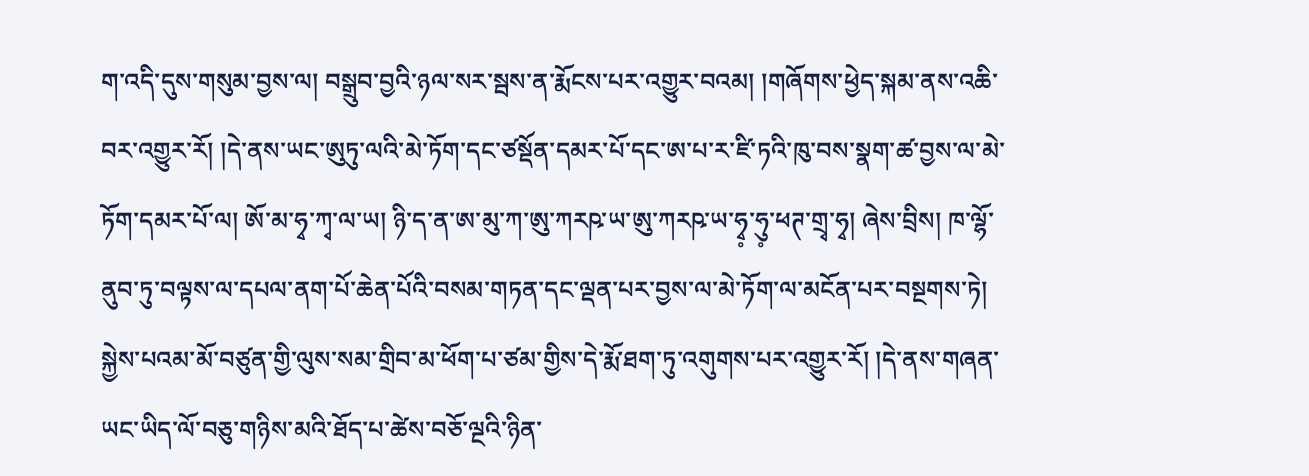ག་འདི་དུས་གསུམ་བྱས་ལ། བསྒྲུབ་བྱའི་ཉལ་སར་སྦས་ན་རྨོངས་པར་འགྱུར་བའམ། །གཞོགས་ཕྱེད་སྐམ་ནས་འཆི་བར་འགྱུར་རོ། །དེ་ནས་ཡང་ཨུཏུ་ལའི་མེ་ཏོག་དང་ཙསྡོན་དམར་པོ་དང་ཨ་པ་ར་ཛི་ཏའི་ཁུ་བས་སྣག་ཚ་བྱས་ལ་མེ་ཏོག་དམར་པོ་ལ། ཨོ་མ་ཧྭ་ཀྭ་ལ་ཡ། ཉི་ད་ན་ཨ་མུ་ཀ་ཨུ་ཀརཥ་ཡ་ཨུ་ཀརཥ་ཡ་ཧྭ༷་ཧུ༷་ཕཊ་གྲྭ་ཧྭ། ཞེས་བྲིས། ཁ་ལྷོ་ནུབ་ཏུ་བལྟས་ལ་དཔལ་ནག་པོ་ཆེན་པོའི་བསམ་གཏན་དང་ལྡན་པར་བྱས་ལ་མེ་ཏོག་ལ་མངོན་པར་བསྔགས་ཏེ། སྐྱེས་པའམ་མོ་བཙུན་གྱི་ལུས་སམ་གྲིབ་མ་ཕོག་པ་ཙམ་གྱིས་དེ་རྨོ་ཐག་ཏུ་འགུགས་པར་འགྱུར་རོ། །དེ་ནས་གཞན་ཡང་ཡིད་ལོ་བཅུ་གཉིས་མའི་ཐོད་པ་ཚེས་བཅོ་ལྔའི་ཉིན་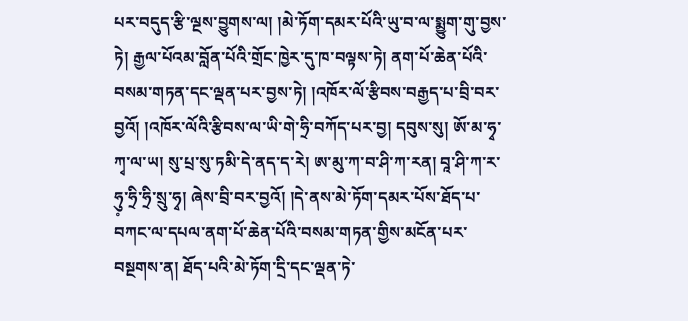པར་བདུད་རྩི་ལྔས་བྱུགས་ལ། །མེ་ཏོག་དམར་པོའི་ཡུ་བ་ལ་སྨྱུག་གུ་བྱས་ཏེ། རྒྱལ་པོའམ་བློན་པོའི་གྲོང་ཁྱེར་དུ་ཁ་བལྟས་ཏེ། ནག་པོ་ཆེན་པོའི་བསམ་གཏན་དང་ལྡན་པར་བྱས་ཏེ། །འཁོར་ལོ་རྩིབས་བརྒྱད་པ་བྲི་བར་བྱའོ། །འཁོར་ལོའི་རྩིབས་ལ་ཡི་གེ་ཧྲི་བཀོད་པར་བྱ། དབུས་སུ། ཨོ་མ་ཧྭ་ཀྭ་ལ་ཡ། སུ་པྲ་སུ་ཏམི་དེ་ནད་ད་རེ། ཨ་མུ་ཀ་བ་ཤི་ཀ་རན། བཱ་ཤི་ཀ་ར་ཧུ༷་ཧྲི་ཧྲི་སྲུ་ཧྭ། ཞེས་བྲི་བར་བྱའོ། །དེ་ནས་མེ་ཏོག་དམར་པོས་ཐོད་པ་བཀང་ལ་དཔལ་ནག་པོ་ཆེན་པོའི་བསམ་གཏན་གྱིས་མངོན་པར་བསྔགས་ན། ཐོད་པའི་མེ་ཏོག་དྲི་དང་ལྡན་ཏེ་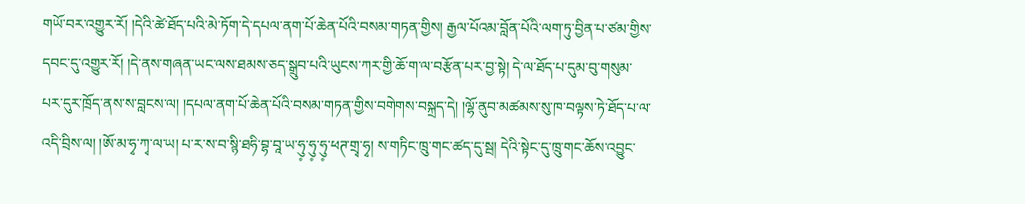གཡོ་བར་འགྱུར་རོ། །དེའི་ཚེ་ཐོད་པའི་མེ་ཏོག་དེ་དཔལ་ནག་པོ་ཆེན་པོའི་བསམ་གཏན་གྱིས། རྒྱལ་པོའམ་བློན་པོའི་ལག་ཏུ་བྱིན་པ་ཙམ་གྱིས་དབང་དུ་འགྱུར་རོ། །དེ་ནས་གཞན་ཡང་ལས་ཐམས་ཅད་སྒྲུབ་པའི་ཡུངས་ཀར་གྱི་ཆོ་ག་ལ་བརྩོན་པར་བྱ་སྟེ། དེ་ལ་ཐོད་པ་དུམ་བུ་གསུམ་པར་དུར་ཁྲོད་ནས་ས་བླངས་ལ། །དཔལ་ནག་པོ་ཆེན་པོའི་བསམ་གཏན་གྱིས་བགེགས་བསྐྲད་དེ། །ལྷོ་ནུབ་མཚམས་སུ་ཁ་བལྟས་ཏེ་ཐོད་པ་ལ་འདི་བྲིས་ལ། །ཨོ་མ་ཧྭ་ཀྭ་ལ་ཡ། པ་ར་ས་བ་སྙི་ཐཧི་བྷ་བཱ་ཡ་ཧུ༷་ཧུ༷་ཧུ༷་ཕཊ་གྲྭ་ཧྭ། ས་གཏིང་ཁྲུ་གང་ཚད་དུ་སྦ། དེའི་སྟེང་དུ་ཁྲུ་གང་ཆོས་འབྱུང་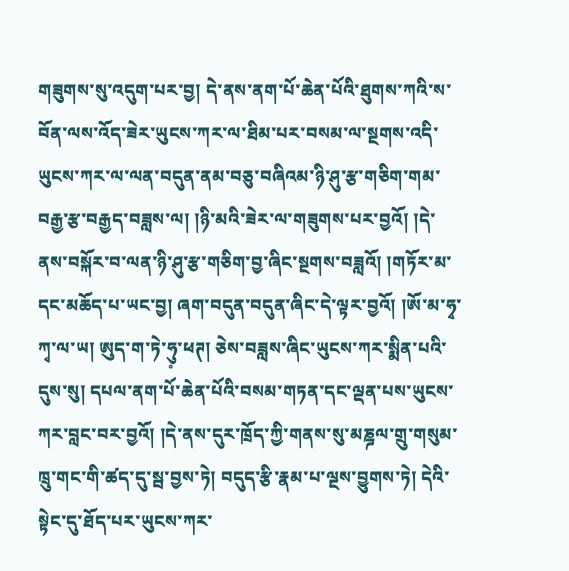གཟུགས་སུ་འདུག་པར་བྱ། དེ་ནས་ནག་པོ་ཆེན་པོའི་ཐུགས་ཀའི་ས་བོན་ལས་འོད་ཟེར་ཡུངས་ཀར་ལ་ཐིམ་པར་བསམ་ལ་སྔགས་འདི་ཡུངས་ཀར་ལ་ལན་བདུན་ནམ་བཅུ་བཞིའམ་ཉི་ཤུ་རྩ་གཅིག་གམ་བརྒྱ་རྩ་བརྒྱད་བཟླས་ལ། །ཉི་མའི་ཟེར་ལ་གཟུགས་པར་བྱའོ། །དེ་ནས་བསྐོར་བ་ལན་ཉི་ཤུ་རྩ་གཅིག་བྱ་ཞིང་སྔགས་བཟླའོ། །གཏོར་མ་དང་མཆོད་པ་ཡང་བྱ། ཞག་བདུན་བདུན་ཞིང་དེ་ལྟར་བྱའོ། །ཨོ་མ་ཧྭ་ཀྭ་ལ་ཡ། ཨུད་ག་ཏེ་ཧུ༷་ཕཊ། ཅེས་བཟླས་ཞིང་ཡུངས་ཀར་སྨིན་པའི་དུས་སུ། དཔལ་ནག་པོ་ཆེན་པོའི་བསམ་གཏན་དང་ལྡན་པས་ཡུངས་ཀར་བླང་བར་བྱའོ། །དེ་ནས་དུར་ཁྲོད་ཀྱི་གནས་སུ་མཎྜལ་གྲུ་གསུམ་ཁྲུ་གང་གི་ཚད་དུ་སྦ་བྱས་ཏེ། བདུད་རྩི་རྣམ་པ་ལྔས་བྱུགས་ཏེ། དེའི་སྟེང་དུ་ཐོད་པར་ཡུངས་ཀར་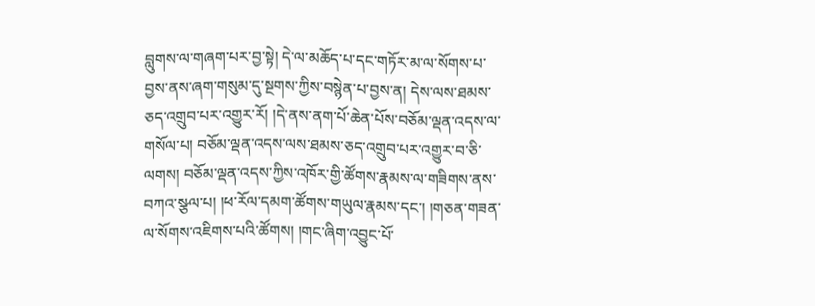བླུགས་ལ་གཞག་པར་བྱ་སྟེ། དེ་ལ་མཆོད་པ་དང་གཏོར་མ་ལ་སོགས་པ་བྱས་ནས་ཞག་གསུམ་དུ་སྔགས་ཀྱིས་བསྙེན་པ་བྱས་ན། དེས་ལས་ཐམས་ཅད་འགྲུབ་པར་འགྱུར་རོ། །དེ་ནས་ནག་པོ་ཆེན་པོས་བཅོམ་ལྡན་འདས་ལ་གསོལ་པ། བཅོམ་ལྡན་འདས་ལས་ཐམས་ཅད་འགྲུབ་པར་འགྱུར་བ་ཅི་ལགས། བཅོམ་ལྡན་འདས་ཀྱིས་འཁོར་གྱི་ཚོགས་རྣམས་ལ་གཟིགས་ནས་བཀའ་སྩལ་པ། །ཕ་རོལ་དམག་ཚོགས་གཡུལ་རྣམས་དང་། །གཅན་གཟན་ལ་སོགས་འཇིགས་པའི་ཚོགས། །གང་ཞིག་འབྱུང་པོ་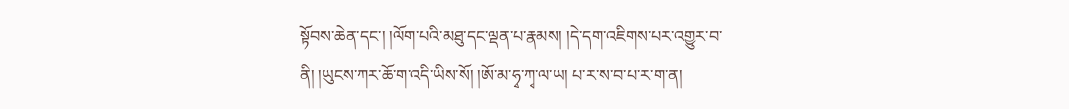སྟོབས་ཆེན་དང་། །ལོག་པའི་མཐུ་དང་ལྡན་པ་རྣམས། །དེ་དག་འཇིགས་པར་འགྱུར་བ་ནི། །ཡུངས་ཀར་ཆོ་ག་འདི་ཡིས་སོ། །ཨོ་མ་ཧྭ་ཀྭ་ལ་ཡ། པ་ར་ས་བ་པ་ར་ག་ན།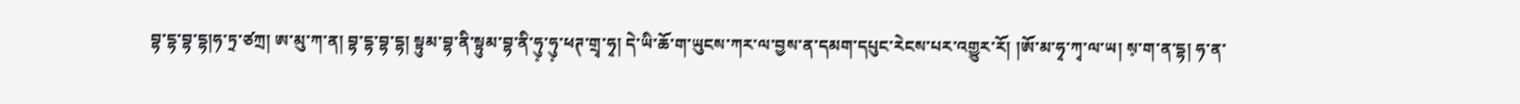བྷ་དྷ་བྷ་དྷ།ཧ་ཏྲ་ཙཀྲ། ཨ་མུ་ཀ་ན། བྷ་དྷ་བྷ་དྷ། སྟུམ་བྷ་ནི་སྟུམ་བྷ་ནི་ཧུ༷་ཧུ༷་ཕཊ་གྲྭ་ཧྭ། དེ་ཡི་ཆོ་ག་ཡུངས་ཀར་ལ་བྱས་ན་དམག་དཔུང་རེངས་པར་འགྱུར་རོ། །ཨོ་མ་ཧྭ་ཀྭ་ལ་ཡ། ས༷་ག་ན་དྷ། ཧ་ན་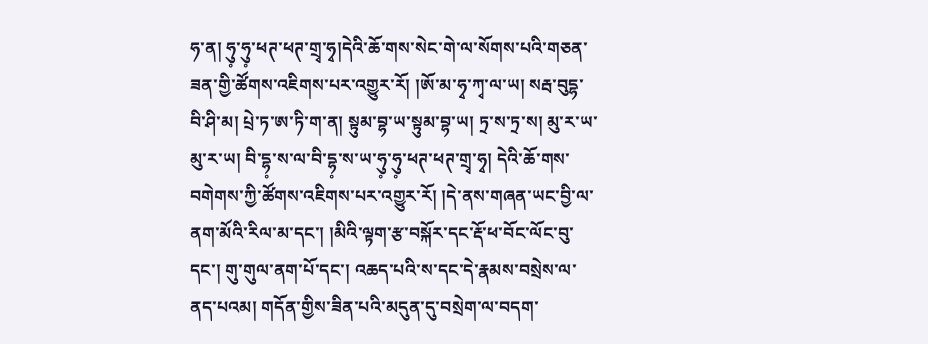ཧ་ན། ཧུ༷་ཧུ༷་ཕཊ་ཕཊ་གྲྭ་ཧྭ།དེའི་ཆོ་གས་སེང་གེ་ལ་སོགས་པའི་གཅན་ཟན་གྱི་ཚོགས་འཇིགས་པར་འགྱུར་རོ། །ཨོ་མ་ཧྭ་ཀྭ་ལ་ཡ། སརྦ་བུདྷ་བི་ཤི་མ། པྲེ་ཏ་ཨ་ཏི་ག་ན། སྟུམ་བྷ་ཡ་སྟུམ་བྷ་ཡ། ཏྲ་ས་ཏྲ་ས། མུ་ར་ཡ་མུ་ར་ཡ། བི་དྷ༷་ས་ལ་བི་དྷ༷་ས་ཡ་ཧུ༷་ཧུ༷་ཕཊ་ཕཊ་གྲྭ་ཧྭ། དེའི་ཆོ་གས་བགེགས་ཀྱི་ཚོགས་འཇིགས་པར་འགྱུར་རོ། །དེ་ནས་གཞན་ཡང་བྱི་ལ་ནག་མོའི་རིལ་མ་དང་། །མིའི་ལྟག་རྩ་བསྐོར་དང་རྡོ་ཕ་བོང་ལོང་བུ་དང་། གུ་གུལ་ནག་པོ་དང་། འཆད་པའི་ས་དང་དེ་རྣམས་བསྲེས་ལ་ནད་པའམ། གདོན་གྱིས་ཟིན་པའི་མདུན་དུ་བསྲེག་ལ་བདག་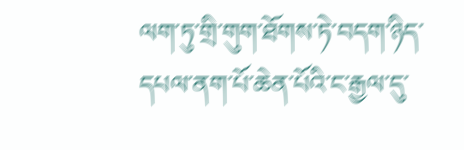ལག་ཏུ་གྲི་གུག་ཐོགས་ཏེ་བདག་ཉིད་དཔལ་ནག་པོ་ཆེན་པོའི་ང་རྒྱལ་དུ་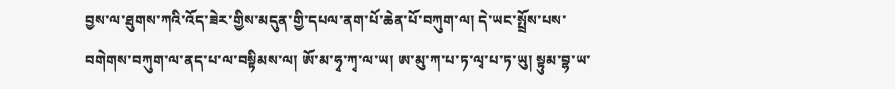བྱས་ལ་ཐུགས་ཀའི་འོད་ཟེར་གྱིས་མདུན་གྱི་དཔལ་ནག་པོ་ཆེན་པོ་བཀུག་ལ། དེ་ཡང་སྤྲོས་པས་བགེགས་བཀུག་ལ་ནད་པ་ལ་བསྟིམས་ལ། ཨོ་མ་ཧྭ་ཀྭ་ལ་ཡ། ཨ་མུ་ཀ་པ་ཏ་ལྭ་པ་ཏ་ཡུ། སྟུམ་བྷ་ཡ་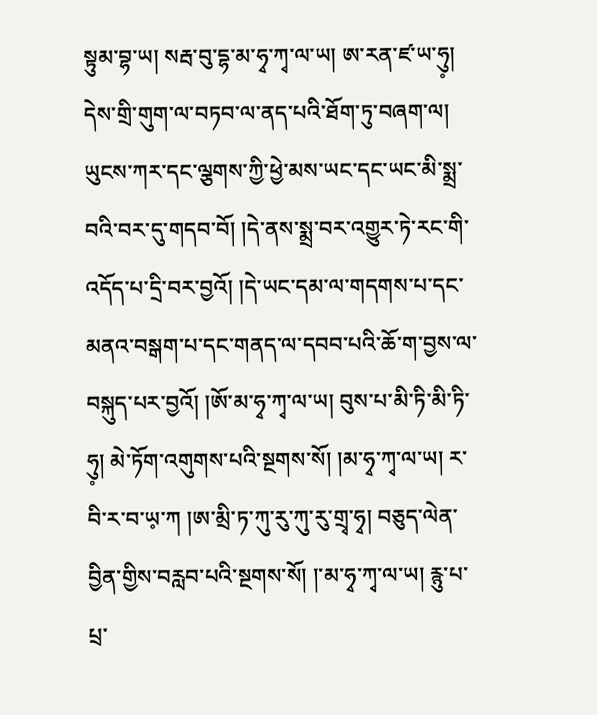སྟུམ་བྷ་ཡ། སརྦ་བུ་དྷ་མ་ཧྭ་ཀྭ་ལ་ཡ། ཨ་རན་ཛ་ཡ་ཧུ༷། དེས་གྲི་གུག་ལ་བཏབ་ལ་ནད་པའི་ཐོག་ཏུ་བཞག་ལ། ཡུངས་ཀར་དང་ལྕགས་ཀྱི་ཕྱེ་མས་ཡང་དང་ཡང་མི་སྨྲ་བའི་བར་དུ་གདབ་བོ། །དེ་ནས་སྨྲ་བར་འགྱུར་ཏེ་རང་གི་འདོད་པ་དྲི་བར་བྱའོ། །དེ་ཡང་དམ་ལ་གདགས་པ་དང་མནའ་བསྒག་པ་དང་གནད་ལ་དབབ་པའི་ཆོ་ག་བྱས་ལ་བསྐུད་པར་བྱའོ། །ཨོ་མ་ཧྭ་ཀྭ་ལ་ཡ། བུས་པ་མི་ཏི་མི་ཏི་ཧུ༷། མེ་ཏོག་འགུགས་པའི་སྔགས་སོ། །མ་ཧྭ་ཀྭ་ལ་ཡ། ར་བི་ར་བ་ཡ༷་ཀ །ཨ་མྲི་ཏ་ཀུ་རུ་ཀུ་རུ་གྲྭ་ཧྭ། བཅུད་ལེན་བྱིན་གྱིས་བརླབ་པའི་སྔགས་སོ། །་མ་ཧྭ་ཀྭ་ལ་ཡ། རྙུ་པ་པྲ་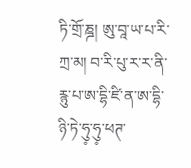ཏི་གྲོ་ཎྜ། ཨུ་བཱ་ཡ་པ་རི་ཀྲ་མ། བ་རི་པུ་ར་ར་ནི་རྙུ་པ་ཨ་དྷི་ཛི་ན་ཨ་དྷི་ཉི་ཏེ་ཧུ༷་ཧུ༷་ཕཊ་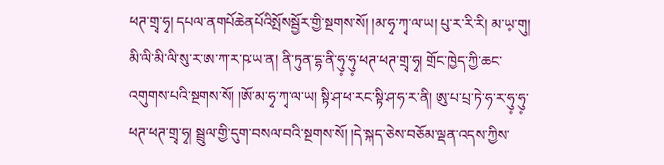ཕཊ་གྲྭ་ཧྭ། དཔལ་ནགཔོཆེནཔོའིསྤོསསྦྱོར་གྱི་སྔགས་སོ། །མ་ཧྭ་ཀྭ་ལ་ཡ། པུ་ར་རི་རི། མ་ཡ༷་གུ། མི་ལི་མི་ལི་སུ་ར་ཨ་ཀ་ར་ཥ་ཡ་ན། ནི་ཏུན་དྷ་ནི་ཧུ༷་ཧུ༷་ཕཊ་ཕཊ་གྲྭ་ཧྭ། གྲོང་ཁྱེད་ཀྱི་ཆང་འགུགས་པའི་སྔགས་སོ། །ཨོ་མ་ཧྭ་ཀྭ་ལ་ཡ། སྟི་ཤ་ཕ་རང་སྟི་ཤ་ཧ་ར་ནི། ཨུ་པ་པྲ་ཏེ་ཧ་ར་ཧུ༷་ཧུ༷་ཕཊ་ཕཊ་གྲྭ་ཧྭ། སྦྲུལ་གྱི་དུག་བསལ་བའི་སྔགས་སོ། །དེ་སྐད་ཅེས་བཅོམ་ལྡན་འདས་ཀྱིས་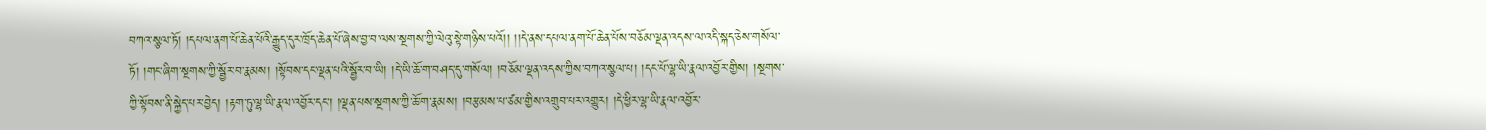བཀའ་སྩལ་ཏོ། །དཔལ་ནག་པོ་ཆེན་པོའི་རྒྱུད་དུར་ཁྲོད་ཆེན་པོ་ཞེས་བྱ་བ་ལས་སྔགས་ཀྱི་ལེའུ་སྟེ་གཉིས་པའོ།། །།དེ་ནས་དཔལ་ནག་པོ་ཆེན་པོས་བཅོམ་ལྡན་འདས་ལ་འདི་སྐད་ཅེས་གསོལ་ཏོ། །གང་ཞིག་སྔགས་ཀྱི་སྦྱོར་བ་རྣམས། །སྟོབས་དང་ལྡན་པའི་སྦྱོར་བ་ཡི། །དེ་ཡི་ཆོ་ག་བཤད་དུ་གསོལ། །བཅོམ་ལྡན་འདས་ཀྱིས་བཀའ་སྩལ་པ། །དང་པོ་ལྷ་ཡི་རྣལ་འབྱོར་གྱིས། །སྔགས་ཀྱི་སྟོབས་ནི་སྐྱེད་པར་བྱེད། །རྟག་ཏུ་ལྷ་ཡི་རྣལ་འབྱོར་དང་། །ལྡན་པས་སྔགས་ཀྱི་ཆོ་ག་རྣམས། །བརྩམས་པ་ཙམ་གྱིས་འགྲུབ་པར་འགྱུར། །དེ་ཕྱིར་ལྷ་ཡི་རྣལ་འབྱོར་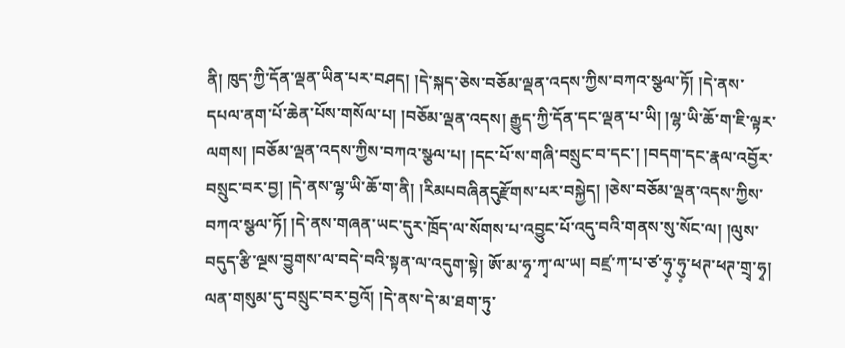ནི། ཁུད་ཀྱི་དོན་ལྡན་ཡིན་པར་བཤད། །དེ་སྐད་ཅེས་བཅོམ་ལྡན་འདས་ཀྱིས་བཀའ་སྩལ་ཏོ། །དེ་ནས་དཔལ་ནག་པོ་ཆེན་པོས་གསོལ་པ། །བཅོམ་ལྡན་འདས། རྒྱུད་ཀྱི་དོན་དང་ལྡན་པ་ཡི། །ལྷ་ཡི་ཆོ་ག་ཇི་ལྟར་ལགས། །བཅོམ་ལྡན་འདས་ཀྱིས་བཀའ་སྩལ་པ། །དང་པོ་ས་གཞི་བསྲུང་བ་དང་། །བདག་དང་རྣལ་འབྱོར་བསྲུང་བར་བྱ། །དེ་ནས་ལྷ་ཡི་ཆོ་ག་ནི། །རིམཔབཞིནདུརྫོགས་པར་བསྐྱེད། །ཅེས་བཅོམ་ལྡན་འདས་ཀྱིས་བཀའ་སྩལ་ཏོ། །དེ་ནས་གཞན་ཡང་དུར་ཁྲོད་ལ་སོགས་པ་འབྱུང་པོ་འདུ་བའི་གནས་སུ་སོང་ལ། །ལུས་བདུད་རྩི་ལྔས་བྱུགས་ལ་བདེ་བའི་སྟན་ལ་འདུག་སྟེ། ཨོ་མ་ཧྭ་ཀྭ་ལ་ཡ། བཛྲ་ཀ་པ་ཙ་ཧུ༷་ཧུ༷་ཕཊ་ཕཊ་གྲྭ་ཧྭ། ལན་གསུམ་དུ་བསྲུང་བར་བྱའོ། །དེ་ནས་དེ་མ་ཐག་ཏུ་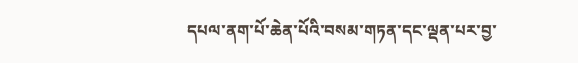དཔལ་ནག་པོ་ཆེན་པོའི་བསམ་གཏན་དང་ལྡན་པར་བྱ་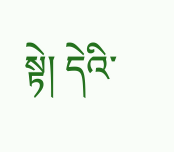སྟེ། དེའི་